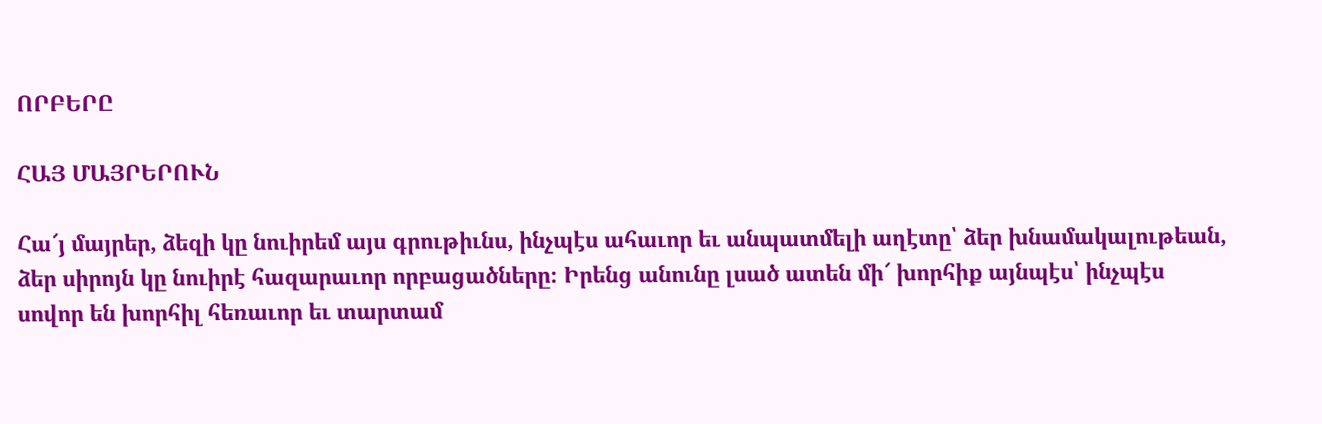ՈՐԲԵՐԸ

ՀԱՅ ՄԱՅՐԵՐՈՒՆ

Հա՜յ մայրեր, ձեզի կը նուիրեմ այս գրութիւնս, ինչպէս ահաւոր եւ անպատմելի աղէտը՝ ձեր խնամակալութեան, ձեր սիրոյն կը նուիրէ հազարաւոր որբացածները։ Իրենց անունը լսած ատեն մի՜ խորհիք այնպէս՝ ինչպէս սովոր են խորհիլ հեռաւոր եւ տարտամ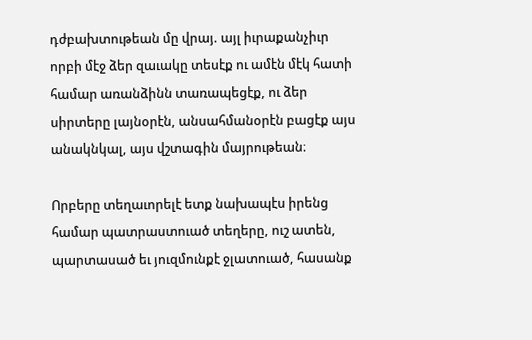դժբախտութեան մը վրայ. այլ իւրաքանչիւր որբի մէջ ձեր զաւակը տեսէք ու ամէն մէկ հատի համար առանձինն տառապեցէք, ու ձեր սիրտերը լայնօրէն, անսահմանօրէն բացէք այս անակնկալ, այս վշտագին մայրութեան։

Որբերը տեղաւորելէ ետք նախապէս իրենց համար պատրաստուած տեղերը, ուշ ատեն, պարտասած եւ յուզմունքէ ջլատուած, հասանք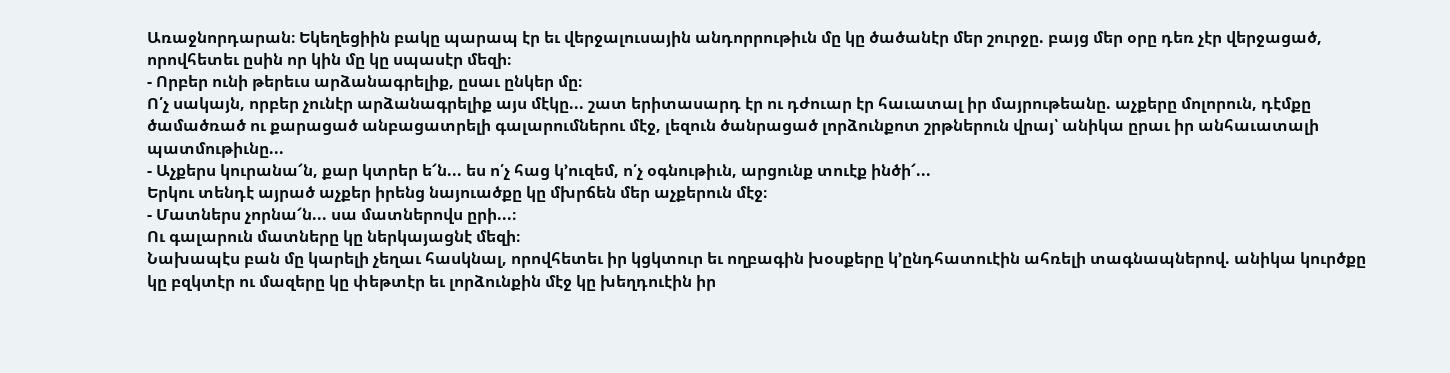Առաջնորդարան։ Եկեղեցիին բակը պարապ էր եւ վերջալուսային անդորրութիւն մը կը ծածանէր մեր շուրջը. բայց մեր օրը դեռ չէր վերջացած, որովհետեւ ըսին որ կին մը կը սպասէր մեզի։
- Որբեր ունի թերեւս արձանագրելիք, ըսաւ ընկեր մը։
Ո՛չ սակայն, որբեր չունէր արձանագրելիք այս մէկը... շատ երիտասարդ էր ու դժուար էր հաւատալ իր մայրութեանը. աչքերը մոլորուն, դէմքը ծամածռած ու քարացած անբացատրելի գալարումներու մէջ, լեզուն ծանրացած լորձունքոտ շրթներուն վրայ՝ անիկա ըրաւ իր անհաւատալի պատմութիւնը...
- Աչքերս կուրանա՜ն, քար կտրեր ե՜ն... ես ո՛չ հաց կ՚ուզեմ, ո՛չ օգնութիւն, արցունք տուէք ինծի՜...
Երկու տենդէ այրած աչքեր իրենց նայուածքը կը մխրճեն մեր աչքերուն մէջ։
- Մատներս չորնա՜ն... սա մատներովս ըրի...։
Ու գալարուն մատները կը ներկայացնէ մեզի։
Նախապէս բան մը կարելի չեղաւ հասկնալ, որովհետեւ իր կցկտուր եւ ողբագին խօսքերը կ՚ընդհատուէին ահռելի տագնապներով. անիկա կուրծքը կը բզկտէր ու մազերը կը փեթտէր եւ լորձունքին մէջ կը խեղդուէին իր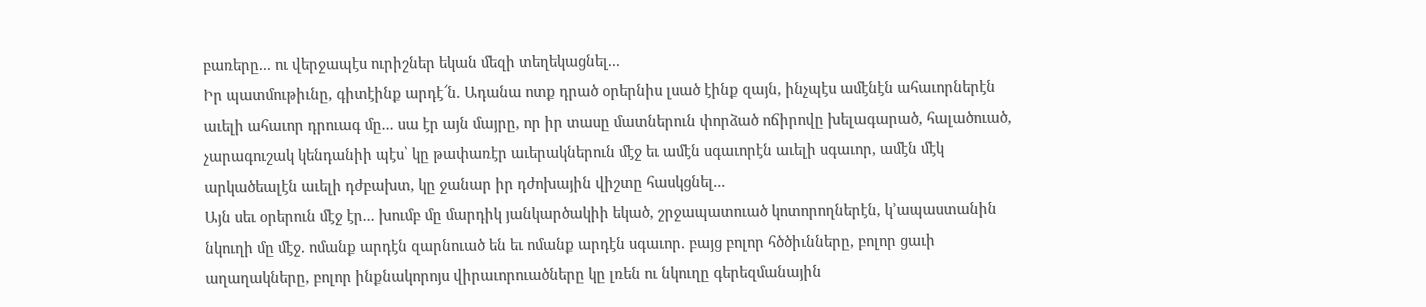բառերը... ու վերջապէս ուրիշներ եկան մեզի տեղեկացնել...
Իր պատմութիւնը, գիտէինք արդէ՜ն. Ադանա ոտք դրած օրերնիս լսած էինք զայն, ինչպէս ամէնէն ահաւորներէն աւելի ահաւոր դրուագ մը... սա էր այն մայրը, որ իր տասը մատներուն փորձած ոճիրովը խելագարած, հալածուած, չարագուշակ կենդանիի պէս՝ կը թափառէր աւերակներուն մէջ եւ ամէն սգաւորէն աւելի սգաւոր, ամէն մէկ արկածեալէն աւելի դժբախտ, կը ջանար իր դժոխային վիշտը հասկցնել...
Այն սեւ օրերուն մէջ էր... խումբ մը մարդիկ յանկարծակիի եկած, շրջապատուած կոտորողներէն, կ՚ապաստանին նկուղի մը մէջ. ոմանք արդէն զարնուած են եւ ոմանք արդէն սգաւոր. բայց բոլոր հծծիւնները, բոլոր ցաւի աղաղակները, բոլոր ինքնակորոյս վիրաւորուածները կը լռեն ու նկուղը գերեզմանային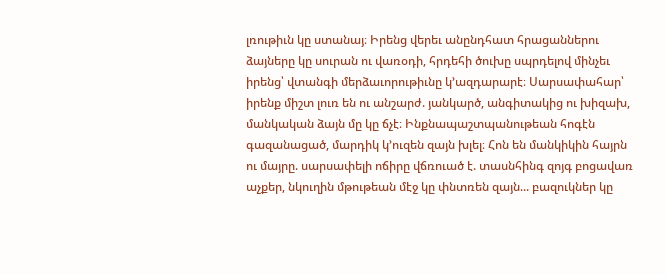լռութիւն կը ստանայ։ Իրենց վերեւ անընդհատ հրացաններու ձայները կը սուրան ու վառօդի, հրդեհի ծուխը սպրդելով մինչեւ իրենց՝ վտանգի մերձաւորութիւնը կ՚ազդարարէ։ Սարսափահար՝ իրենք միշտ լուռ են ու անշարժ. յանկարծ, անգիտակից ու խիզախ, մանկական ձայն մը կը ճչէ։ Ինքնապաշտպանութեան հոգէն գազանացած, մարդիկ կ՚ուզեն զայն խլել։ Հոն են մանկիկին հայրն ու մայրը. սարսափելի ոճիրը վճռուած է. տասնհինգ զոյգ բոցավառ աչքեր, նկուղին մթութեան մէջ կը փնտռեն զայն... բազուկներ կը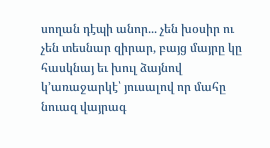սողան դէպի անոր... չեն խօսիր ու չեն տեսնար զիրար, բայց մայրը կը հասկնայ եւ խուլ ձայնով կ՚առաջարկէ՝ յուսալով որ մահը նուազ վայրագ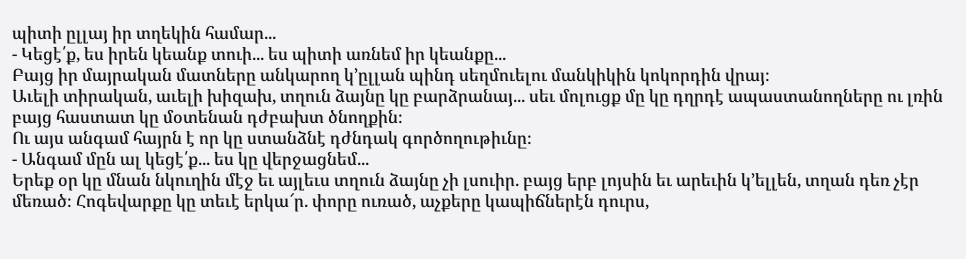պիտի ըլլայ իր տղեկին համար...
- Կեցէ՛ք, ես իրեն կեանք տուի... ես պիտի առնեմ իր կեանքը...
Բայց իր մայրական մատները անկարող կ՚ըլլան պինդ սեղմուելու մանկիկին կոկորդին վրայ։
Աւելի տիրական, աւելի խիզախ, տղուն ձայնը կը բարձրանայ... սեւ մոլուցք մը կը դղրդէ ապաստանողները ու լռին բայց հաստատ կը մօտենան դժբախտ ծնողքին։
Ու այս անգամ հայրն է որ կը ստանձնէ դժնդակ գործողութիւնը։
- Անգամ մըն ալ կեցէ՛ք... ես կը վերջացնեմ...
Երեք օր կը մնան նկուղին մէջ եւ այլեւս տղուն ձայնը չի լսուիր. բայց երբ լոյսին եւ արեւին կ՚ելլեն, տղան դեռ չէր մեռած։ Հոգեվարքը կը տեւէ երկա՜ր. փորը ուռած, աչքերը կապիճներէն դուրս,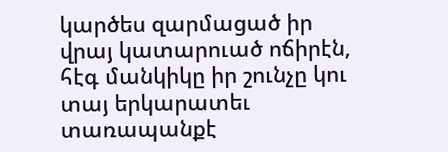կարծես զարմացած իր վրայ կատարուած ոճիրէն, հէգ մանկիկը իր շունչը կու տայ երկարատեւ տառապանքէ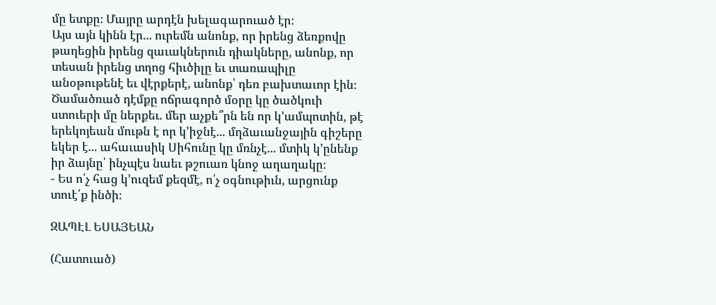մը ետքը։ Մայրը արդէն խելագարուած էր։
Այս այն կինն էր... ուրեմն անոնք, որ իրենց ձեռքովը թաղեցին իրենց զաւակներուն դիակները, անոնք, որ տեսան իրենց տղոց հիւծիլը եւ տառապիլը անօթութենէ եւ վէրքերէ, անոնք՝ դեռ բախտաւոր էին։
Ծամածռած դէմքը ոճրագործ մօրը կը ծածկուի ստուերի մը ներքեւ. մեր աչքե՞րն են որ կ՚ամպոտին, թէ երեկոյեան մութն է որ կ՚իջնէ... մղձաւանջային գիշերը եկեր է... ահաւասիկ Սիհունը կը մռնչէ... մտիկ կ՚ընենք իր ձայնը՝ ինչպէս նաեւ թշուառ կնոջ աղաղակը։
- Ես ո՛չ հաց կ՚ուզեմ քեզմէ, ո՛չ օգնութիւն, արցունք տուէ՛ք ինծի։

ԶԱՊԷԼ ԵՍԱՅԵԱՆ

(Հատուած)